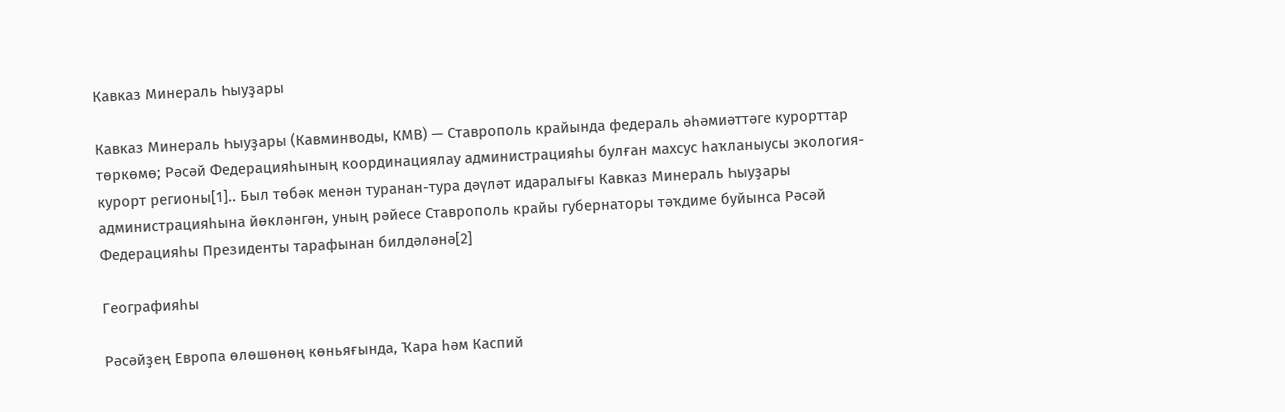Кавказ Минераль Һыуҙары

Кавказ Минераль Һыуҙары (Кавминводы, КМВ) — Ставрополь крайында федераль әһәмиәттәге курорттар төркөмө; Рәсәй Федерацияһының координациялау администрацияһы булған махсус һаҡланыусы экология-курорт регионы[1].. Был төбәк менән туранан-тура дәүләт идаралығы Кавказ Минераль Һыуҙары администрацияһына йөкләнгән, уның рәйесе Ставрополь крайы губернаторы тәҡдиме буйынса Рәсәй Федерацияһы Президенты тарафынан билдәләнә[2]

Географияһы

Рәсәйҙең Европа өлөшөнөң көньяғында, Ҡара һәм Каспий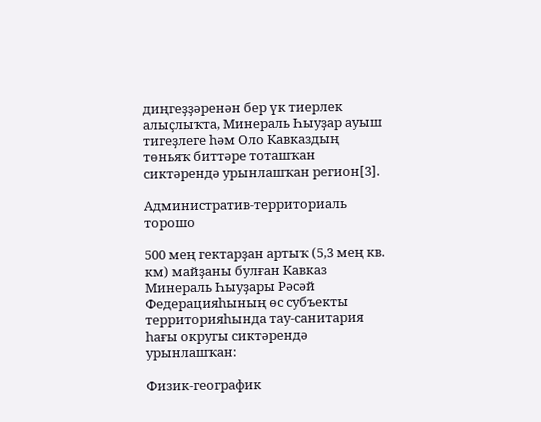диңгеҙҙәренән бер үк тиерлек алыҫлыҡта, Минераль Һыуҙар ауыш тигеҙлеге һәм Оло Кавказдың төньяҡ биттәре тоташҡан сиктәрендә урынлашҡан регион[3].

Административ-территориаль торошо

500 мең гектарҙан артыҡ (5,3 мең кв. км) майҙаны булған Кавказ Минераль Һыуҙары Рәсәй Федерацияһының өс субъекты территорияһында тау-санитария һағы округы сиктәрендә урынлашҡан:

Физик-географик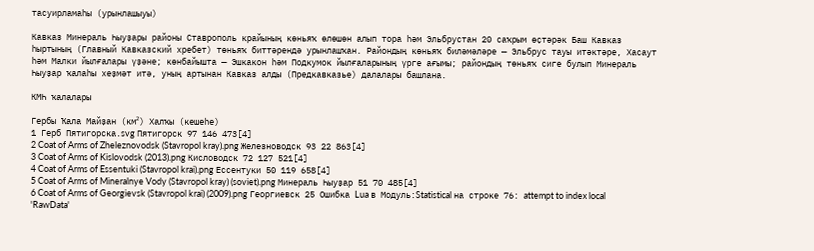тасуирламаһы (урынлашыуы)

Кавказ Минераль Һыуҙары районы Ставрополь крайының көньяҡ өлөшөн алып тора һәм Эльбрустан 20 саҡрым өҫтәрәк Баш Кавказ һыртының (Главный Кавказский хребет) төньяҡ биттәрендә урынлашҡан. Райондың көньяҡ биләмәләре — Эльбрус тауы итәктәре, Хасаут һәм Малки йылғалары үҙәне; көнбайышта — Эшкакон һәм Подкумок йылғаларының үрге ағымы; райондың төньяҡ сиге булып Минераль Һыуҙар ҡалаһы хеҙмәт итә, уның артынан Кавказ алды (Предкавказье) далалары башлана.

КМҺ ҡалалары

Гербы Ҡала Майҙан (км²) Халҡы (кешеһе)
1 Герб Пятигорска.svg Пятигорск 97 146 473[4]
2 Coat of Arms of Zheleznovodsk (Stavropol kray).png Железноводск 93 22 863[4]
3 Coat of Arms of Kislovodsk (2013).png Кисловодск 72 127 521[4]
4 Coat of Arms of Essentuki (Stavropol krai).png Ессентуки 50 119 658[4]
5 Coat of Arms of Mineralnye Vody (Stavropol kray) (soviet).png Минераль Һыуҙар 51 70 485[4]
6 Coat of Arms of Georgievsk (Stavropol krai) (2009).png Георгиевск 25 Ошибка Lua в Модуль:Statistical на строке 76: attempt to index local 'RawData'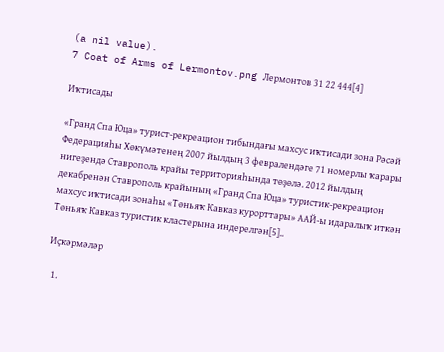(a nil value).
7 Coat of Arms of Lermontov.png Лермонтов 31 22 444[4]

Иҡтисады

«Гранд Спа Юца» турист-рекреацион тибындағы махсус иҡтисади зона Рәсәй Федерацияһы Хөкүмәтенең 2007 йылдың 3 февралендәге 71 номерлы ҡарары нигеҙендә Ставрополь крайы территорияһында төҙөлә. 2012 йылдың декабренән Ставрополь крайының «Гранд Спа Юца» туристик-рекреацион махсус иҡтисади зонаһы «Төньяҡ Кавказ курорттары» ААЙ-ы идаралыҡ иткән Төньяҡ Кавказ туристик кластерына индерелгән[5]..

Иҫкәрмәләр

  1.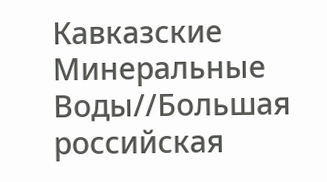Кавказские Минеральные Воды//Большая российская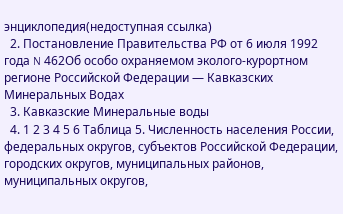энциклопедия(недоступная ссылка)
  2. Постановление Правительства РФ от 6 июля 1992 года N 462Об особо охраняемом эколого-курортном регионе Российской Федерации — Кавказских Минеральных Водах
  3. Кавказские Минеральные воды
  4. 1 2 3 4 5 6 Таблица 5. Численность населения России, федеральных округов, субъектов Российской Федерации, городских округов, муниципальных районов, муниципальных округов,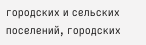городских и сельских поселений, городских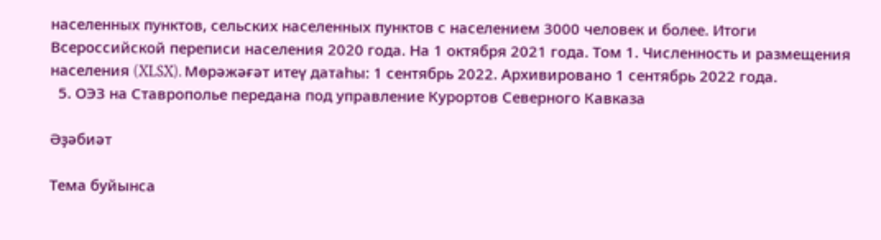населенных пунктов, сельских населенных пунктов с населением 3000 человек и более. Итоги Всероссийской переписи населения 2020 года. На 1 октября 2021 года. Том 1. Численность и размещения населения (XLSX). Мөрәжәғәт итеү датаһы: 1 сентябрь 2022. Архивировано 1 сентябрь 2022 года.
  5. ОЭЗ на Ставрополье передана под управление Курортов Северного Кавказа

Әҙәбиәт

Тема буйынса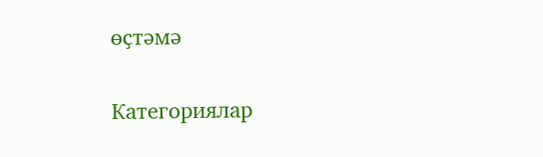өҫтәмә

Категориялар